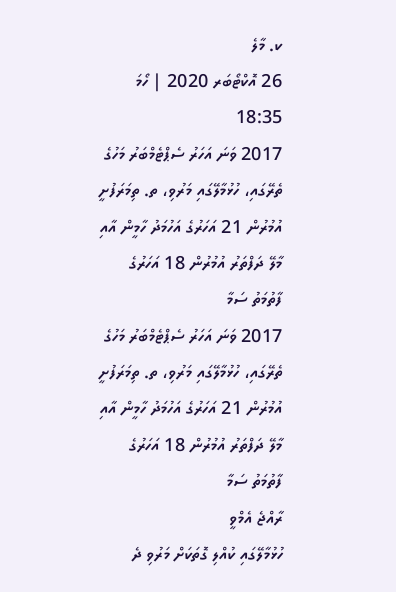ކ. މާލެ
26 އޮކްޓޯބަރ 2020 | ހޯމަ 18:35
2017 ވަނަ އަހަރު ސެޕްޓެމްބަރު މަހުގެ ތެރޭގައި، ހުޅުމާލޭގައި މަރުވި، ތ. ތިމަރަފުށީ އުމުރުން 21 އަހަރުގެ އަހުމަދު ހާމީން އާއި މާލޭ ދަފްތަރު އުމުރުން 18 އަހަރުގެ ފާތުމަތު ސަމާ
2017 ވަނަ އަހަރު ސެޕްޓެމްބަރު މަހުގެ ތެރޭގައި، ހުޅުމާލޭގައި މަރުވި، ތ. ތިމަރަފުށީ އުމުރުން 21 އަހަރުގެ އަހުމަދު ހާމީން އާއި މާލޭ ދަފްތަރު އުމުރުން 18 އަހަރުގެ ފާތުމަތު ސަމާ
ރާއްޖެ އެމްވީ
ހުޅުމާލޭގައި ކުއްލި ގޮތަކަށް މަރުވި ދެ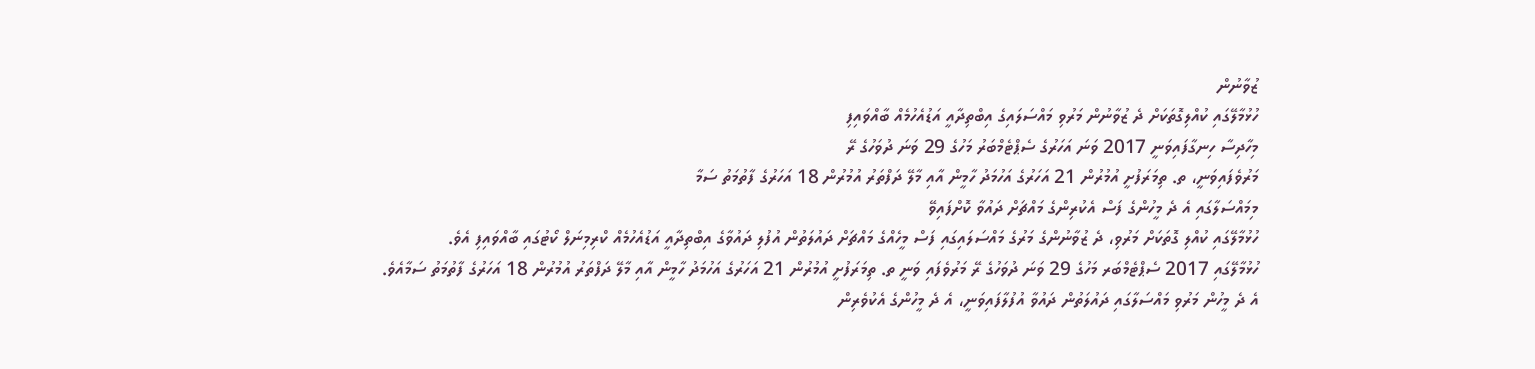ޒުވާނުން
ހުޅުމާލޭގައި ކުއްލިގޮތަކަށް ދެ ޒުވާނުން މަރުވި މައްސަލައިގެ އިބްތިދާއީ އަޑުއެހުމެއް ބާއްވައިފި
މިހާދިސާ ހިނގާފައިވަނީ 2017 ވަނަ އަހަރުގެ ސެޕްޓެމްބަރު މަހުގެ 29 ވަނަ ދުވަހުގެ ރޭ
މަރުވެފައިވަނީ، ތ. ތިމަރަފުށީ އުމުރުން 21 އަހަރުގެ އަހުމަދު ހާމީން އާއި މާލޭ ދަފްތަރު އުމުރުން 18 އަހަރުގެ ފާތުމަތު ސަމާ
މިމައްސަލާގައި އެ ދެ މީހުންގެ ފަސް އެކުރިންގެ މައްޗަށް ދައުވާ ކޮށްފައިވޭ
ހުޅުމާލޭގައި ކުއްލި ގޮތަކަށް މަރުވި، ދެ ޒުވާނުންގެ މަރުގެ މައްސަލައިގައި ފަސް މީހެއްގެ މައްޗަށް ދައުލަތުން އުފުލި ދައުވާގެ އިބްތިދާއީ އަޑުއެހުމެއް ކްރިމިނަލް ކޯޓުގައި ބާއްވައިފި އެވެ.
ހުޅުމާލޭގައި 2017 ސެޕްޓެމްބަރ މަހުގެ 29 ވަނަ ދުވަހުގެ ރޭ މަރުވެފައި ވަނީ ތ. ތިމަރަފުށީ އުމުރުން 21 އަހަރުގެ އަހުމަދު ހާމީން އާއި މާލޭ ދަފްތަރު އުމުރުން 18 އަހަރުގެ ފާތުމަތު ސަމާއެވެ.
އެ ދެ މީހުން މަރުވި މައްސަލާގައި ދައުލަތުން ދައުވާ އުފުލާފައިވަނީ، އެ ދެ މީހުންގެ އެކުވެރިން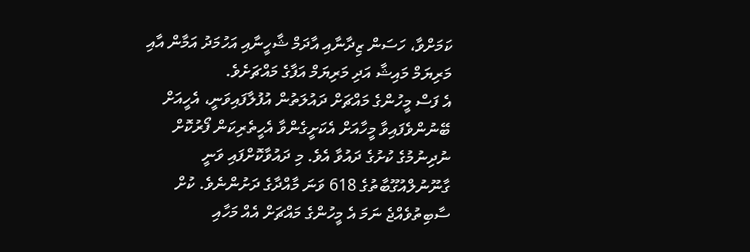ކަމަށްވާ، ހަސަން ޒިދާނާއި އާދަމް ޝާހީނާއި އަހުމަދު އަމާން އާއި މަރިޔަމް މައިޝާ އަދި މަރިޔަމް އަފާގެ މައްޗަށެވެ.
އެ ފަސް މީހުންގެ މައްޗަށް ދައުލަތުން އުފުލާފައިވަނީ، އެހީއަށް ބޭނުންވެފައިވާ މީހާއަށް އެކަށީގެންވާ އެހީތެރިކަން ފޯރުކޮށް ނުދިނުމުގެ ކުށުގެ ދައުވާ އެވެ. މި ދައުވާކޮށްފައި ވަނީ ގާނޫނުލްއުގޫބާތުގެ 618 ވަނަ މާއްދާގެ ދަށުންނެވެ. ކުށް ސާބިތުވެއްޖެ ނަމަ އެ މީހުންގެ މައްޗަށް އެއް މަހާއި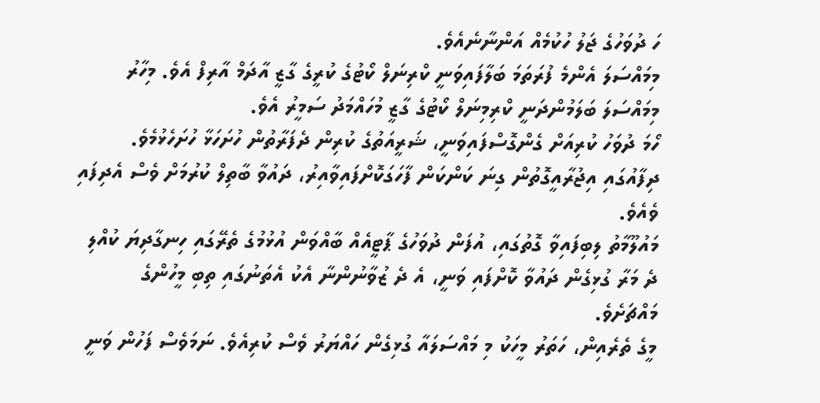ހަ ދުވަހުގެ ޖަލު ހުކުމެއް އަންނާނެއެވެ.
މިމައްސަލަ އެންމެ ފުރަތަމަ ބަލާފައިވަނީ ކްރިނަލް ކޯޓުގެ ކުރީގެ ގާޒީ އާދަމް އާރިފް އެވެ. މިހާރު މިމައްސަލަ ބަލަމުންދަނީ ކްރިމިނަލް ކޯޓުގެ ގާޒީ މުހައްމަދު ސަމީރު އެވެ.
ހޯމަ ދުވަހު ކުރިއަށް ގެންގޮސްފައިވަނީ، ޝަރީއަތުގެ ކުރިން ދެފަރާތުން ހުށަހަޅާ ހުށަހެޅުމެވެ. ދިފާއުގައި އިޖުރާއީގޮތުން ގިނަ ކަންކަން ފާހަގަކޮށްފައިވާއިރު، ދައުވާ ބާތިލް ކުރުމަށް ވެސް އެދިފައި ވެއެވެ.
މައުލޫމާތު ލިބިފައިވާ ގޮތުގައި، އުފަން ދުވަހުގެ ޕާޓީއެއް ބާއްވަން އުޅުމުގެ ތެރޭގައި ހިނގާދިޔަ ކުއްލި ދެ މަރާ ގުޅިގެން ދައުވާ ކޮށްފައި ވަނީ، އެ ދެ ޒުވާނުންނާ އެކު އެތަނުގައި ތިބި މީހުންގެ މައްޗަށެވެ.
މީގެ ތެރެއިން، ހަތަރު މީހަކު މި މައްސަލައާ ގުޅިގެން ހައްޔަރު ވެސް ކުރިއެވެ. ނަމަވެސް ފަހުން ވަނީ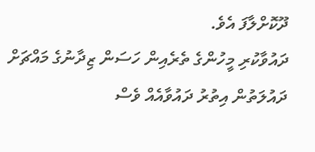ދޫކޮށްލާފަ އެވެ.
ދައުވާކުރި މީހުންގެ ތެރެއިން ހަސަން ޒިދާނުގެ މައްޗަށް ދައުލަތުން އިތުރު ދައުވާއެއް ވެސް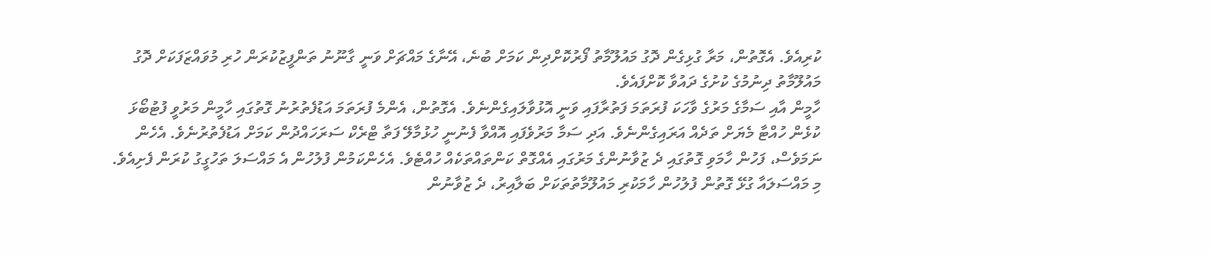ކުރިއެވެ. އެގޮތުން، މަރާ ގުޅިގެން ދޮގު މައުލޫމާތު ފޯރުކޮށްދިން ކަމަށް ބުނެ، އޭނާގެ މައްޗަށް ވަނީ ގާނޫނު ތަންފީޒުކުރަން ހުރި މުވައްޒަފަކަށް ދޮގު މައުލޫމާތު ދިނުމުގެ ކުށުގެ ދައުވާ ކޮށްފައެވެ.
ހާމީން އާއި ސަމާގެ މަރުގެ ވާހަކަ ފުރަތަމަ ފަތުރާފައި ވަނީ އޮޅުވާލައިގެންނެވެ. އެގޮތުން، އެންމެ ފުރަތަމަ އަޑުފެތުރުނު ގޮތުގައި ހާމީން މަރުވީ ފުޓުބޯޅަ ކުޅެން ހުއްޓާ މެޔަށް ތަދެއް އަރައިގެންނެވެ. އަދި ސަމާ މަރުވެފައި އޮއްވާ ފެނުނީ ހުޅުމާލޭ ފަތާ ޓްރެކް ސަރަހައްދުން ކަމަށް އަޑުފެތުރުނެވެ. އެހެން ނަމަވެސް، ފަހުން ހާމަވި ގޮތުގައި ދެ ޒުވާނުންގެ މަރުގައި އެއްގޮތް ކަންތައްތަކެއް ހުއްޓެވެ. އެހެންކަމުން ފުލުހުން އެ މައްސަލަ ތަހުގީގު ކުރަން ފެށިއެވެ.
މި މައްސަލައާ ގުޅޭ ގޮތުން ފުލުހުން ހާމަކުރި މައުލޫމާތުތަކަށް ބަލާއިރު، ދެ ޒުވާނުން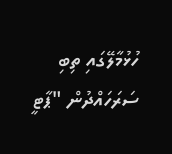ހުޅުމާލޭގައި ތިބި ސަރަހައްދުން "ޕާޓީ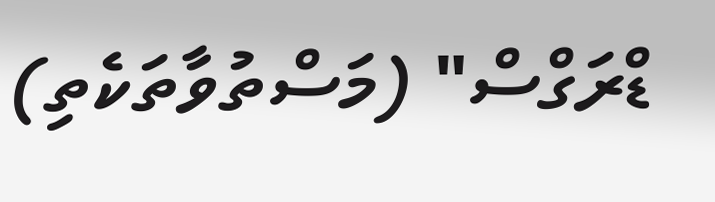ޑްރަގްސް" (މަސްތުވާތަކެތި)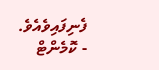ފެނިފައިވެއެވެ.
- ކޮމެންޓް